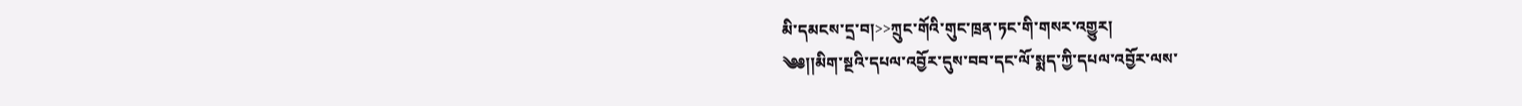མི་དམངས་དྲ་བ།>>ཀྲུང་གོའི་གུང་ཁྲན་ཏང་གི་གསར་འགྱུར།
༄༅།།མིག་སྔའི་དཔལ་འབྱོར་དུས་བབ་དང་ལོ་སྨད་ཀྱི་དཔལ་འབྱོར་ལས་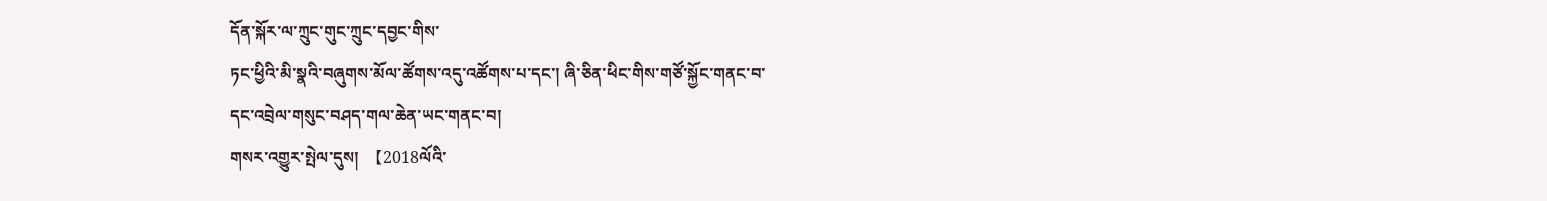དོན་སྐོར་ལ་ཀྲུང་གུང་ཀྲུང་དབྱང་གིས་
ཏང་ཕྱིའི་མི་སྣའི་བཞུགས་མོལ་ཚོགས་འདུ་འཚོགས་པ་དང་། ཞི་ཅིན་ཕིང་གིས་གཙོ་སྐྱོང་གནང་བ་
དང་འབྲེལ་གསུང་བཤད་གལ་ཆེན་ཡང་གནང་བ།
གསར་འགྱུར་སྤེལ་དུས།  【2018ལོའི་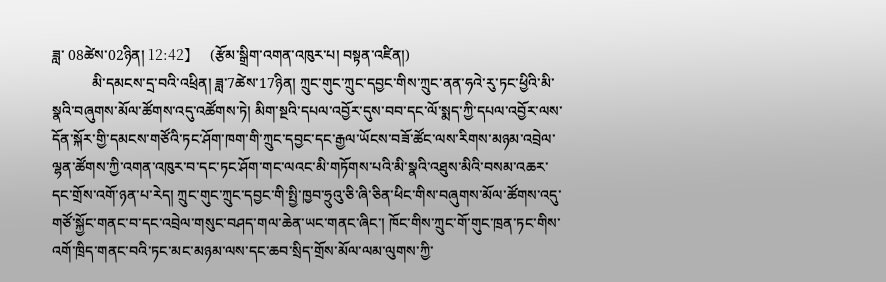ཟླ་ 08ཚེས་02ཉིན། 12:42】   (རྩོམ་སྒྲིག་འགན་འཁུར་པ། བསྟན་འཛིན།)
           མི་དམངས་དྲ་བའི་འཕྲིན། ཟླ་7ཚེས་17ཉིན། ཀྲུང་གུང་ཀྲུང་དབྱང་གིས་ཀྲུང་ནན་ཧའེ་རུ་ཏང་ཕྱིའི་མི་སྣའི་བཞུགས་མོལ་ཚོགས་འདུ་འཚོགས་ཏེ། མིག་སྔའི་དཔལ་འབྱོར་དུས་བབ་དང་ལོ་སྨད་ཀྱི་དཔལ་འབྱོར་ལས་དོན་སྐོར་གྱི་དམངས་གཙོའི་ཏང་ཤོག་ཁག་གི་ཀྲུང་དབྱང་དང་རྒྱལ་ཡོངས་བཟོ་ཚོང་ལས་རིགས་མཉམ་འབྲེལ་ལྷན་ཚོགས་ཀྱི་འགན་འཁུར་བ་དང་ཏང་ཤོག་གང་ལའང་མི་གཏོགས་པའི་མི་སྣའི་འཐུས་མིའི་བསམ་འཆར་དང་གྲོས་འགོ་ཉན་པ་རེད། ཀྲུང་གུང་ཀྲུང་དབྱང་གི་སྤྱི་ཁྱབ་ཧྲུའུ་ཅི་ཞི་ཅིན་ཕིང་གིས་བཞུགས་མོལ་ཚོགས་འདུ་གཙོ་སྐྱོང་གནང་བ་དང་འབྲེལ་གསུང་བཤད་གལ་ཆེན་ཡང་གནང་ཞིང་། ཁོང་གིས་ཀྲུང་གོ་གུང་ཁྲན་ཏང་གིས་འགོ་ཁྲིད་གནང་བའི་ཏང་མང་མཉམ་ལས་དང་ཆབ་སྲིད་གྲོས་མོལ་ལམ་ལུགས་ཀྱི་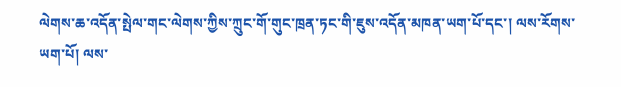ལེགས་ཆ་འདོན་སྤེལ་གང་ལེགས་ཀྱིས་ཀྲུང་གོ་གུང་ཁྲན་ཏང་གི་ཇུས་འདོན་མཁན་ཡག་པོ་དང་། ལས་རོགས་ཡག་པོ། ལས་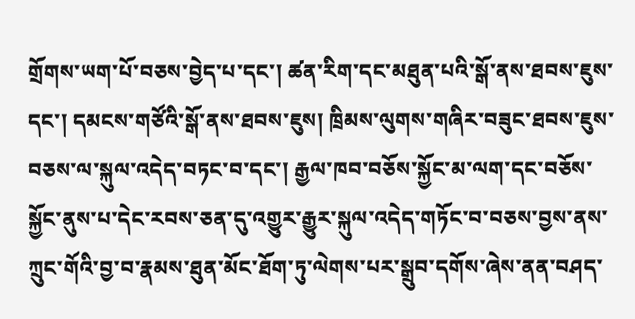གྲོགས་ཡག་པོ་བཅས་བྱེད་པ་དང་། ཚན་རིག་དང་མཐུན་པའི་སྒོ་ནས་ཐབས་ཇུས་དང་། དམངས་གཙོའི་སྒོ་ནས་ཐབས་ཇུས། ཁྲིམས་ལུགས་གཞིར་བཟུང་ཐབས་ཇུས་བཅས་ལ་སྐུལ་འདེད་བཏང་བ་དང་། རྒྱལ་ཁབ་བཅོས་སྐྱོང་མ་ལག་དང་བཅོས་སྐྱོང་ནུས་པ་དེང་རབས་ཅན་དུ་འགྱུར་རྒྱུར་སྐུལ་འདེད་གཏོང་བ་བཅས་བྱས་ནས་ཀྲུང་གོའི་བྱ་བ་རྣམས་ཐུན་མོང་ཐོག་ཏུ་ལེགས་པར་སྒྲུབ་དགོས་ཞེས་ནན་བཤད་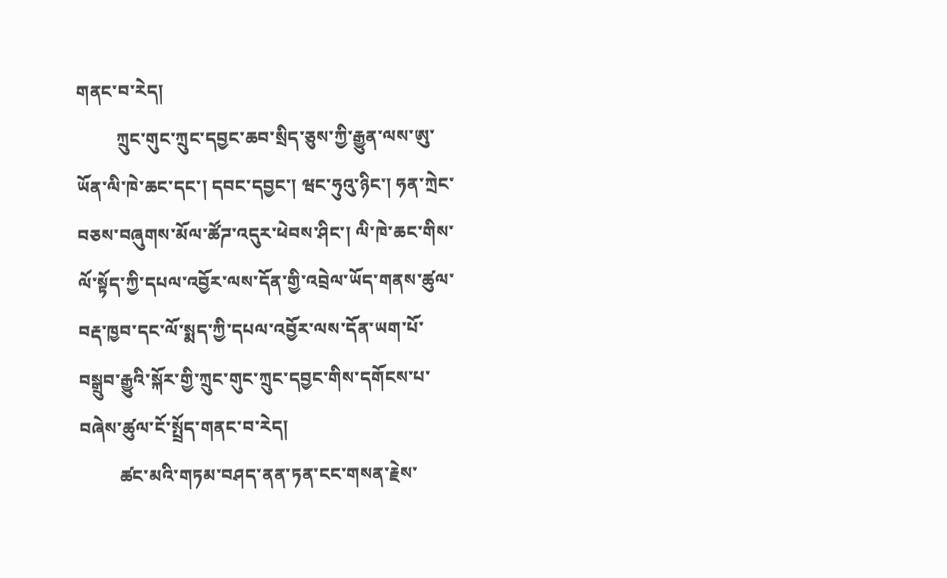གནང་བ་རེད།
         ཀྲུང་གུང་ཀྲུང་དབྱང་ཆབ་སྲིད་ཅུས་ཀྱི་རྒྱུན་ལས་ཨུ་ཡོན་ལི་ཁེ་ཆང་དང་། དབང་དབྱང་། ཝང་ཧུའུ་ཉིང་། ཧན་ཀྲེང་བཅས་བཞུགས་མོལ་ཚོཌ་འདུར་ཕེབས་ཤིང་། ལི་ཁེ་ཆང་གིས་ལོ་སྟོད་ཀྱི་དཔལ་འབྱོར་ལས་དོན་གྱི་འབྲེལ་ཡོད་གནས་ཚུལ་བརྡ་ཁྱབ་དང་ལོ་སྨད་ཀྱི་དཔལ་འབྱོར་ལས་དོན་ཡག་པོ་བསྒྲུབ་རྒྱུའི་སྐོར་གྱི་ཀྲུང་གུང་ཀྲུང་དབྱང་གིས་དགོངས་པ་བཞེས་ཚུལ་ངོ་སྤྲོད་གནང་བ་རེད།
         ཚང་མའི་གཏམ་བཤད་ནན་ཏན་ངང་གསན་རྗེས་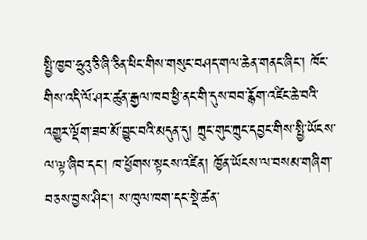སྤྱི་ཁྱབ་ཧྲུའུ་ཅི་ཞི་ཅིན་ཕིང་གིས་གསུང་བཤད་གལ་ཆེན་གནང་ཞིང་། ཁོང་གིས་འདི་ལོ་ཤར་ཚུན་རྒྱལ་ཁབ་ཕྱི་ནང་གི་དུས་བབ་རྙོག་འཛིང་ཆེ་བའི་འགྱུར་ལྡོག་ཟབ་མོ་བྱུང་བའི་མདུན་དུ། ཀྲུང་གུང་ཀྲུང་དབྱང་གིས་སྤྱི་ཡོངས་ལ་ལྟ་ཞིབ་དང་། ཁ་ཕྱོགས་སྟངས་འཛིན། ཁྱོན་ཡོངས་ལ་བསམ་གཞིག་བཅས་བྱས་ཤིང་། ས་ཁུལ་ཁག་དང་སྡེ་ཚན་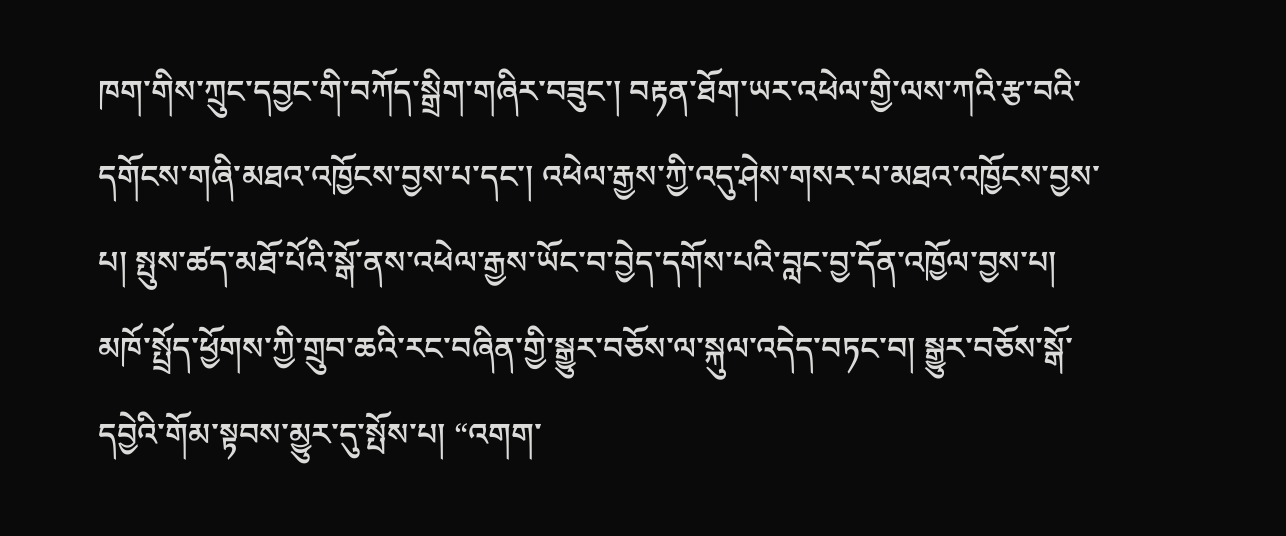ཁག་གིས་ཀྲུང་དབྱང་གི་བཀོད་སྒྲིག་གཞིར་བཟུང་། བརྟན་ཐོག་ཡར་འཕེལ་གྱི་ལས་ཀའི་རྩ་བའི་དགོངས་གཞི་མཐའ་འཁྱོངས་བྱས་པ་དང་། འཕེལ་རྒྱས་ཀྱི་འདུ་ཤེས་གསར་པ་མཐའ་འཁྱོངས་བྱས་པ། སྤུས་ཚད་མཐོ་པོའི་སྒོ་ནས་འཕེལ་རྒྱས་ཡོང་བ་བྱེད་དགོས་པའི་བླང་བྱ་དོན་འཁྱོལ་བྱས་པ། མཁོ་སྤྲོད་ཕྱོགས་ཀྱི་གྲུབ་ཆའི་རང་བཞིན་གྱི་སྒྱུར་བཅོས་ལ་སྐུལ་འདེད་བཏང་བ། སྒྱུར་བཅོས་སྒོ་དབྱེའི་གོམ་སྟབས་མྱུར་དུ་སྤོས་པ། “འགག་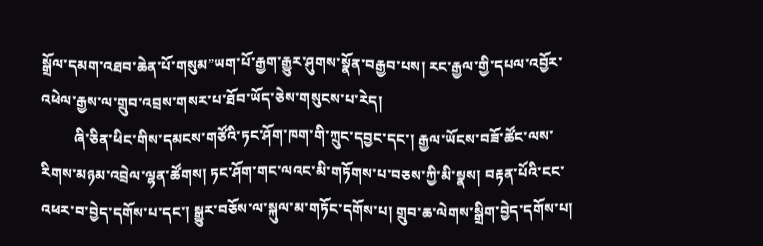སྒྲོལ་དམག་འཐབ་ཆེན་པོ་གསུམ”ཡག་པོ་རྒྱག་རྒྱུར་ཤུགས་སྣོན་བརྒྱབ་པས། རང་རྒྱལ་གྱི་དཔལ་འབྱོར་འཕེལ་རྒྱས་ལ་གྲུབ་འབྲས་གསར་པ་ཐོབ་ཡོད་ཅེས་གསུངས་པ་རེད།
         ཞི་ཅིན་ཕིང་གིས་དམངས་གཙོའི་ཏང་ཤོག་ཁག་གི་ཀྲུང་དབྱང་དང་། རྒྱལ་ཡོངས་བཟོ་ཚོང་ལས་རིགས་མཉམ་འབྲེལ་ལྷན་ཚོགས། ཏང་ཤོག་གང་ལའང་མི་གཏོགས་པ་བཅས་ཀྱི་མི་སྣས། བརྟན་པོའི་ངང་འཕར་བ་བྱེད་དགོས་པ་དང་། སྒྱུར་བཅོས་ལ་སྐུལ་མ་གཏོང་དགོས་པ། གྲུབ་ཆ་ལེགས་སྒྲིག་བྱེད་དགོས་པ།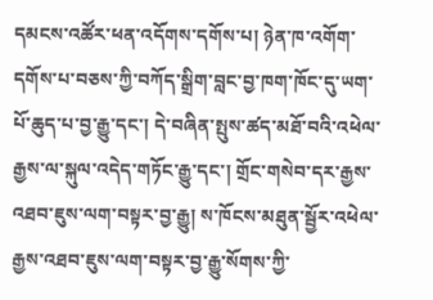དམངས་འཚོར་ཕན་འདོགས་དགོས་པ། ཉེན་ཁ་འགོག་དགོས་པ་བཅས་ཀྱི་བཀོད་སྒྲིག་བླང་བྱ་ཁག་ཁོང་དུ་ཡག་པོ་ཆུད་པ་བྱ་རྒྱུ་དང་། དེ་བཞིན་སྤུས་ཚད་མཐོ་བའི་འཕེལ་རྒྱས་ལ་སྐུལ་འདེད་གཏོང་རྒྱུ་དང་། གྲོང་གསེབ་དར་རྒྱས་འཐབ་ཇུས་ལག་བསྟར་བྱ་རྒྱུ། ས་ཁོངས་མཐུན་སྦྱོར་འཕེལ་རྒྱས་འཐབ་ཇུས་ལག་བསྟར་བྱ་རྒྱུ་སོགས་ཀྱི་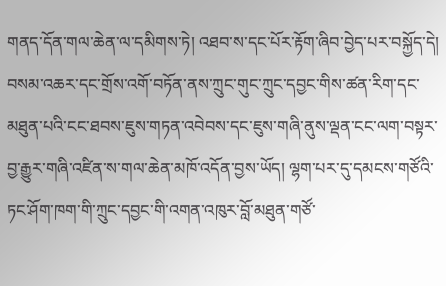གནད་དོན་གལ་ཆེན་ལ་དམིགས་ཏེ། འཐབ་ས་དང་པོར་རྟོག་ཞིབ་བྱེད་པར་བསྐྱོད་དེ། བསམ་འཆར་དང་གྲོས་འགོ་བཏོན་ནས་ཀྲུང་གུང་ཀྲུང་དབྱང་གིས་ཚན་རིག་དང་མཐུན་པའི་ངང་ཐབས་ཇུས་གཏན་འབེབས་དང་ཇུས་གཞི་ནུས་ལྡན་ངང་ལག་བསྟར་བྱ་རྒྱུར་གཞི་འཛིན་ས་གལ་ཆེན་མཁོ་འདོན་བྱས་ཡོད། ལྷག་པར་དུ་དམངས་གཙོའི་ཏང་ཤོག་ཁག་གི་ཀྲུང་དབྱང་གི་འགན་འཁུར་བློ་མཐུན་གཙོ་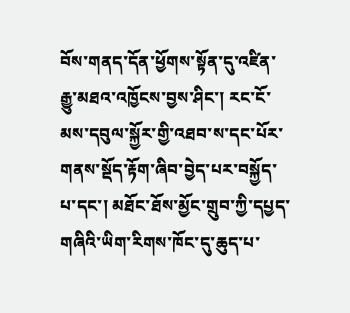བོས་གནད་དོན་ཕྱོགས་སྟོན་དུ་འཛིན་རྒྱུ་མཐའ་འཁྱོངས་བྱས་ཤིང་། རང་ངོ་མས་དབུལ་སྐྱོར་གྱི་འཐབ་ས་དང་པོར་གནས་སྡོད་རྟོག་ཞིབ་བྱེད་པར་བསྐྱོད་པ་དང་། མཐོང་ཐོས་མྱོང་གྲུབ་ཀྱི་དཔྱད་གཞིའི་ཡིག་རིགས་ཁོང་དུ་ཆུད་པ་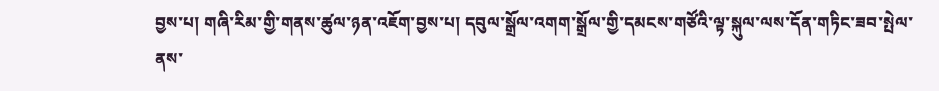བྱས་པ། གཞི་རིམ་གྱི་གནས་ཚུལ་ཉན་འཇོག་བྱས་པ། དབུལ་སྒྲོལ་འགག་སྒྲོལ་གྱི་དམངས་གཙོའི་ལྟ་སྐུལ་ལས་དོན་གཏིང་ཟབ་སྤེལ་ནས་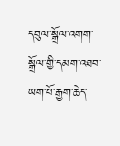དབུལ་སྒྲོལ་འགག་སྒྲོལ་གྱི་དམག་འཐབ་ཡག་པོ་རྒྱག་ཆེད་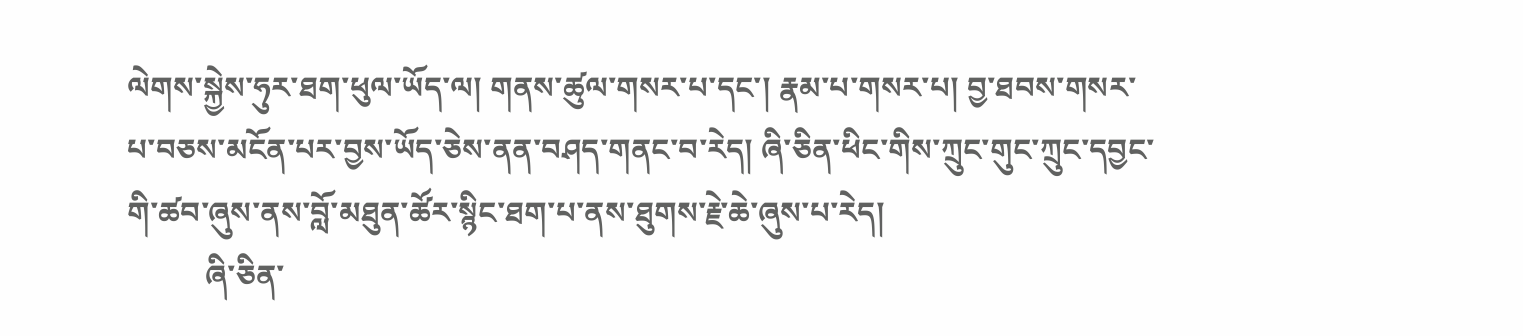ལེགས་སྐྱེས་ཧུར་ཐག་ཕུལ་ཡོད་ལ། གནས་ཚུལ་གསར་པ་དང་། རྣམ་པ་གསར་པ། བྱ་ཐབས་གསར་པ་བཅས་མངོན་པར་བྱས་ཡོད་ཅེས་ནན་བཤད་གནང་བ་རེད། ཞི་ཅིན་ཕིང་གིས་ཀྲུང་གུང་ཀྲུང་དབྱང་གི་ཚབ་ཞུས་ནས་བློ་མཐུན་ཚོར་སྙིང་ཐག་པ་ནས་ཐུགས་རྗེ་ཆེ་ཞུས་པ་རེད།
          ཞི་ཅིན་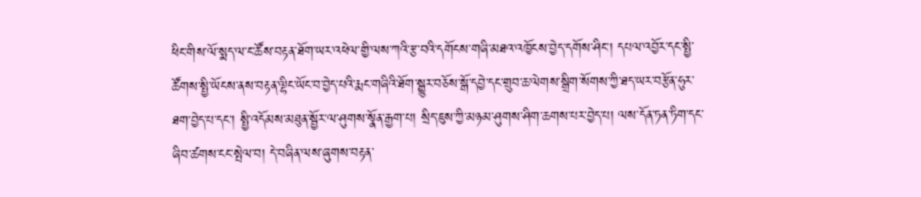ཕིང་གིས་ལོ་སྨད་ལ་ང་ཚོས་བརྟན་ཐོག་ཡར་འཕེལ་གྱི་ལས་ཀའི་རྩ་བའི་དགོངས་གཞི་མཐའ་འཁྱོངས་བྱེད་དགོས་ཤིང་། དཔལ་འབྱོར་དང་སྤྱི་ཚོགས་སྤྱི་ཡོངས་ནས་བརྟན་ལྷིང་ཡོང་བ་བྱེད་པའི་རྨང་གཞིའི་ཐོག་སྒྱུར་བཅོས་སྒོ་དབྱེ་དང་གྲུབ་ཆ་ལེགས་སྒྲིག་སོགས་ཀྱི་ཐད་ཡར་བརྩོན་ཧུར་ཐག་བྱེད་པ་དང་། སྤྱི་འདོམས་མཐུན་སྦྱོར་ལ་ཤུགས་སྣོན་རྒྱག་པ། སྲིད་ཇུས་ཀྱི་མཉམ་ཤུགས་ཤིག་ཆགས་པར་བྱེད་པ། ལས་དོན་ཏན་ཏིག་དང་ཞིབ་ཚགས་ངང་སྤེལ་བ། དེ་བཞིན་ལས་ཞུགས་བརྟན་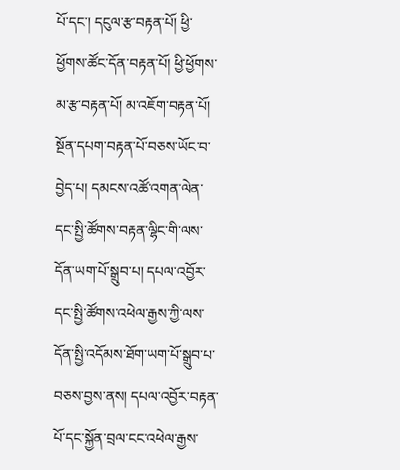པོ་དང་། དངུལ་རྩ་བརྟན་པོ། ཕྱི་ཕྱོགས་ཚོང་དོན་བརྟན་པོ། ཕྱི་ཕྱོགས་མ་རྩ་བརྟན་པོ། མ་འཇོག་བརྟན་པོ། སྔོན་དཔག་བརྟན་པོ་བཅས་ཡོང་བ་བྱེད་པ། དམངས་འཚོ་འགན་ལེན་དང་སྤྱི་ཚོགས་བརྟན་ལྷིང་གི་ལས་དོན་ཡག་པོ་སྒྲུབ་པ། དཔལ་འབྱོར་དང་སྤྱི་ཚོགས་འཕེལ་རྒྱས་ཀྱི་ལས་དོན་སྤྱི་འདོམས་ཐོག་ཡག་པོ་སྒྲུབ་པ་བཅས་བྱས་ནས། དཔལ་འབྱོར་བརྟན་པོ་དང་སྐྱོན་བྲལ་ངང་འཕེལ་རྒྱས་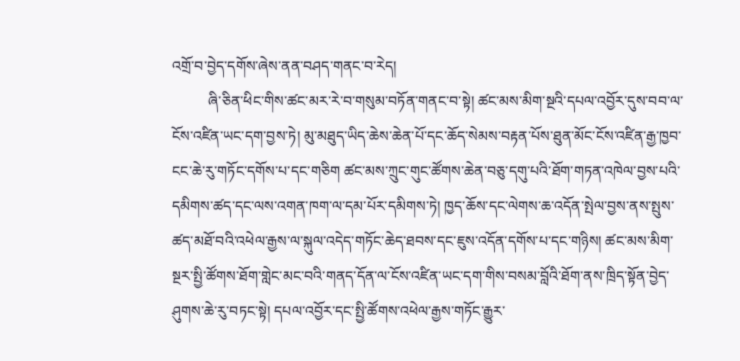འགྲོ་བ་བྱེད་དགོས་ཞེས་ནན་བཤད་གནང་བ་རེད།
          ཞི་ཅིན་ཕིང་གིས་ཚང་མར་རེ་བ་གསུམ་བཏོན་གནང་བ་སྟེ། ཚང་མས་མིག་སྔའི་དཔལ་འབྱོར་དུས་བབ་ལ་ངོས་འཛིན་ཡང་དག་བྱས་ཏེ། མུ་མཐུད་ཡིད་ཆེས་ཆེན་པོ་དང་ཆོད་སེམས་བརྟན་པོས་ཐུན་མོང་ངོས་འཛིན་རྒྱ་ཁྱབ་ངང་ཆེ་རུ་གཏོང་དགོས་པ་དང་གཅིག ཚང་མས་ཀྲུང་གུང་ཚོགས་ཆེན་བཅུ་དགུ་པའི་ཐོག་གཏན་འཁེལ་བྱས་པའི་དམིགས་ཚད་དང་ལས་འགན་ཁག་ལ་དམ་པོར་དམིགས་ཏེ། ཁྱད་ཆོས་དང་ལེགས་ཆ་འདོན་སྤེལ་བྱས་ནས་སྤུས་ཚད་མཐོ་བའི་འཕེལ་རྒྱས་ལ་སྐུལ་འདེད་གཏོང་ཆེད་ཐབས་དང་ཇུས་འདོན་དགོས་པ་དང་གཉིས། ཚང་མས་མིག་སྔར་སྤྱི་ཚོགས་ཐོག་གླེང་མང་བའི་གནད་དོན་ལ་ངོས་འཛིན་ཡང་དག་གིས་བསམ་བློའི་ཐོག་ནས་ཁྲིད་སྟོན་བྱེད་ཤུགས་ཆེ་རུ་བཏང་སྟེ། དཔལ་འབྱོར་དང་སྤྱི་ཚོགས་འཕེལ་རྒྱས་གཏོང་རྒྱུར་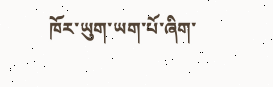ཁོར་ཡུག་ཡག་པོ་ཞིག་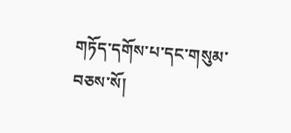གཏོད་དགོས་པ་དང་གསུམ་བཅས་སོ།